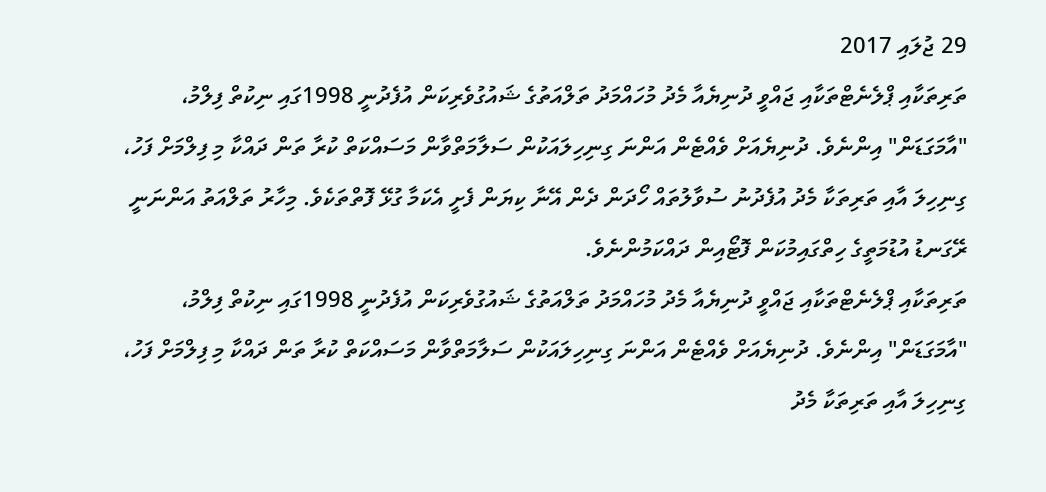29 ޖުލައި 2017
ތަރިތަކާއި ޕްލެނެޓްތަކާއި ޖައްވީ ދުނިޔެއާ މެދު މުހައްމަދު ތަލްއަތުގެ ޝައުގުވެރިކަން އުފެދުނީ 1998ގައި ނިކުތް ފިލްމު، "އާމަގަޑަން" އިންނެވެ. ދުނިޔެއަށް ވެއްޓެން އަންނަ ގިނިހިލައަކުން ސަލާމަތްވާން މަސައްކަތް ކުރާ ތަން ދައްކާ މި ފިލްމަށް ފަހު، ގިނިހިލަ އާއި ތަރިތަކާ މެދު އުފެދުނު ސުވާލުތައް ހޯދަން ދެން އޭނާ ކިޔަން ފެށީ އެކަމާ ގުޅޭ ފޮތްތަކެވެ. މިހާރު ތަލްއަތު އަންނަނީ ރޭގަނޑު އުޑުމަތީގެ ހިތްގައިމުކަން ފޮޓޯއިން ދައްކަމުންނެވެ.
ތަރިތަކާއި ޕްލެނެޓްތަކާއި ޖައްވީ ދުނިޔެއާ މެދު މުހައްމަދު ތަލްއަތުގެ ޝައުގުވެރިކަން އުފެދުނީ 1998ގައި ނިކުތް ފިލްމު، "އާމަގަޑަން" އިންނެވެ. ދުނިޔެއަށް ވެއްޓެން އަންނަ ގިނިހިލައަކުން ސަލާމަތްވާން މަސައްކަތް ކުރާ ތަން ދައްކާ މި ފިލްމަށް ފަހު، ގިނިހިލަ އާއި ތަރިތަކާ މެދު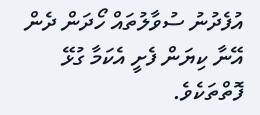އުފެދުނު ސުވާލުތައް ހޯދަން ދެން އޭނާ ކިޔަން ފެށީ އެކަމާ ގުޅޭ ފޮތްތަކެވެ.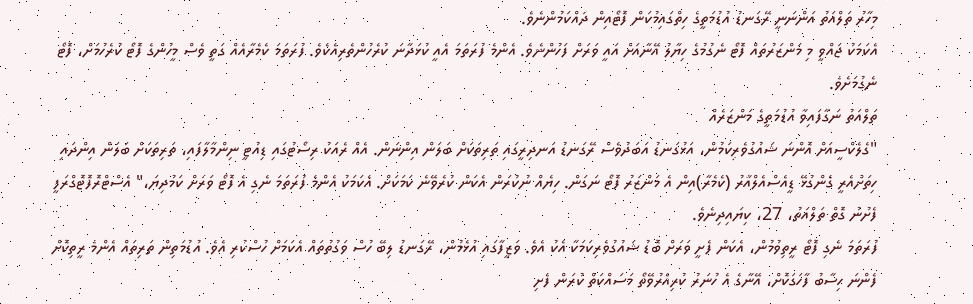މިހާރު ތަލްއަތު އަންނަނީ ރޭގަނޑު އުޑުމަތީގެ ހިތްގައިމުކަން ފޮޓޯއިން ދައްކަމުންނެވެ.
އެކަމަކު ޖައްވީ މި މަންޒަރުތައް ފޮޓޯ ނެގުމުގެ ހިޔާލު އޭނާއަށް އައީ ވަރަށް ފަހުންނެވެ. އެންމެ ފުރަތަމަ އެއީ ކުޅަދާނަ ކުރެހުންތެރިއެކެވެ. ފުރަތަމަ ކެމެރާއެއް ގަތީ ވެސް މީހުންގެ ފޮޓޯ ކުރެހުމަށް، ފޮޓޯ ނެގުމަށެވެ.
ތަލްއަތު ނަގާފައިވާ އުޑުމަތީގެ މަންޒަރެއް
"ގެލެކްސީއަށް އޮންނަ ޝައުގުވެރިކަމުން، އަޅުގަނޑު އަބަދުވެސް ރޭގަނޑު އަނދިރީގައި ތަރިތަކަށް ބަލަން އިންނަން. އެއް ރެއަކު ރިސޯޓުގައި ޑިއުޓީ ނިންމާލާފައި، ތަރިތަކަށް ބަލަން އިންދައި ހިތަށްއެރީ ގެންގުޅޭ ޑީއެސްއެލްއާރު (ކެމެރާ)އިން އެ މަންޒަރު ފޮޓޯ ނަގަން. ހިޔެއް ނުކުރަން އެކަން ކުރެވޭނެ ކަމަކަށް. އެކަމަކު އެންމެ ފުރަތަމަ ނެގި އެ ފޮޓޯ ވަރަށް ކަމުދިޔަ،" އެސްޓްރޮފޮޓޮގްރަފީ ފެށުނު ގޮތް ތަލްއަތު، 27، ކިޔައިދިނެވެ.
ފުރަތަމަ ނެގި ފޮޓޯ ރީތިވުމުން، އެކަން ފެށީ ވަރަށް ބޮޑު ޝައުގުވެރިކަމަކާ އެކު އެވެ. ވަޒީފާގައި އުޅެމުން، ރޭގަނޑު ލިބޭ ހުސް ވަގުތުތައް އެކަމަށް ހުސްކުރި އެވެ. އުޑުމަތިން ތަރިތައް އެންމެ ރީތިކޮށް ފެންނަ ހިސާބު ފާހަގަކޮށް، އޭނާގެ އެ ހުނަރު ކުރިއެރުވޭތޯ މަސައްކަތް ކުރަން ފެށި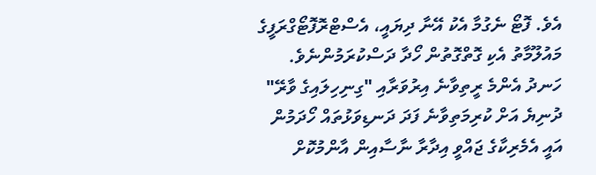އެވެ. ފޮޓޯ ނެގުމާ އެކު އޭނާ ދިޔައީ، އެސްޓްރޮފޮޓޯގްރަފީގެ މައުލޫމާތު އެކި ގޮތްގޮތުން ހޯދާ ދަސްކުރަމުންނެވެ.
ހަނދު އެންމެ ރީތިވާނެ އިރުވަރާއި "ގިނިހިލައިގެ ވާރޭ" ދުނިޔެ އަށް ކުރިމަތިވާނެ ފަދަ ދަނޑިވަޅުތައް ހޯދަމުން އައީ އެމެރިކާގެ ޖައްވީ އިދާރާ ނާސާއިން އާންމުކޮށް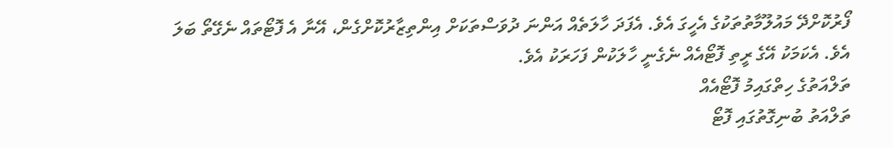ފޯރުކޮށްދޭ މައުލޫމާތުތަކުގެ އެހީގަ އެވެ. އެފަދަ ހާލަތެއް އަންނަ ދުވަސްތަކަށް އިންތިޒާރުކޮށްގެން، އޭނާ އެ ފޮޓޯތައް ނެގޭތޯ ބަލަ އެވެ. އެކަމަކު އޭގެ ރީތި ފޮޓޯއެއް ނެގެނީ ހާލަކުން ފަހަރަކު އެވެ.
ތަލްއަތުގެ ހިތްގައިމު ފޮޓޯއެއް
ތަލްއަތު ބުނިގޮތުގައި ފޮޓޯ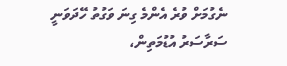ނެގުމަށް ވުރެ އެންމެ ގިނަ ވަގުތު ހޭދަވަނީ ސަރާސަރު އުޑުމަތިން،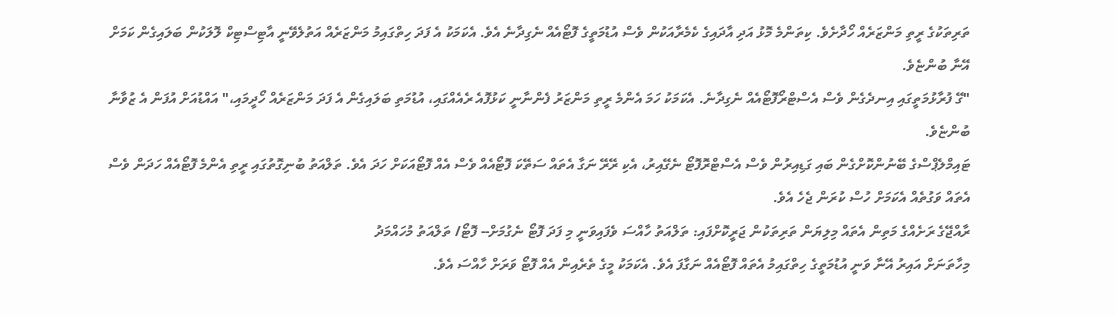ތަރިތަކުގެ ރީތި މަންޒަރެއް ހޯދާށެވެ. ކިތަންމެ މޮޅު އަދި އާދައިގެ ކެމެރާއަކުން ވެސް އުޑުމަތީގެ ފޮޓޯއެއް ނެގިދާނެ އެވެ. އެކަމަކު އެ ފަދަ ހިތްގައިމު މަންޒަރެއް އަތުލެވޭނީ އާޓިސްޓިކް ލޮލަކުން ބަލައިގެން ކަމަށް އޭނާ ބުންޏެވެ.
"ގޭ ފުރާޅުމަތީގައި އިނދެގެން ވެސް އެސްޓްރޯފޮޓޯއެއް ނެގިދާނެ. އެކަމަކު ހަމަ އެންމެ ރީތި މަންޒަރު ފެންނާނީ ކަޅުފޮއެ ރެއެއްގައި، އުޑުމަތި ބަލައިގެން އެ ފަދަ މަންޒަރެއް ހޯދީމައި،" އައްޑުއަށް އުފަން އެ ޒުވާނާ ބުންޏެވެ.
ޓައިމްލެޕްސްގެ ބޭނުންކޮށްގެން ބައި ގަޑިއިރުން ވެސް އެސްޓްރޮފޮޓޯ ނެގޭއިރު، އެކި ރޭރޭ ނަގާ އެތައް ސަތޭކަ ފޮޓޯއެއް ވެސް އެއް ފޮޓޯއަކަށް ހަދަ އެވެ. ތަލްއަތު ބުނިގޮތުގައި ރީތި އެންމެ ފޮޓޯއެއް ހަދަން ވެސް އެތައް ވަގުތެއް އެކަމަށް ހުސް ކުރަން ޖެހެ އެވެ.
ރާއްޖޭގެ ރަށެއްގެ މަތިން އެތައް މިލިޔަން ތަރިތަކުން ޖަރީކޮށްފައި: ތަލްއަތު ހާއްސަ ވެފައިވަނީ މި ފަދަ ފޮޓޯ ނެގުމަށް-- ފޮޓޯ/ ތަލްއަތު މުހައްމަދު
މިހާތަނަށް އައިރު އޭނާ ވަނީ އުޑުމަތީގެ ހިތްގައިމު އެތައް ފޮޓޯއެއް ނަގާފަ އެވެ. އެކަމަކު މީގެ ތެރެއިން އެއް ފޮޓޯ ވަރަށް ހާއްސަ އެވެ.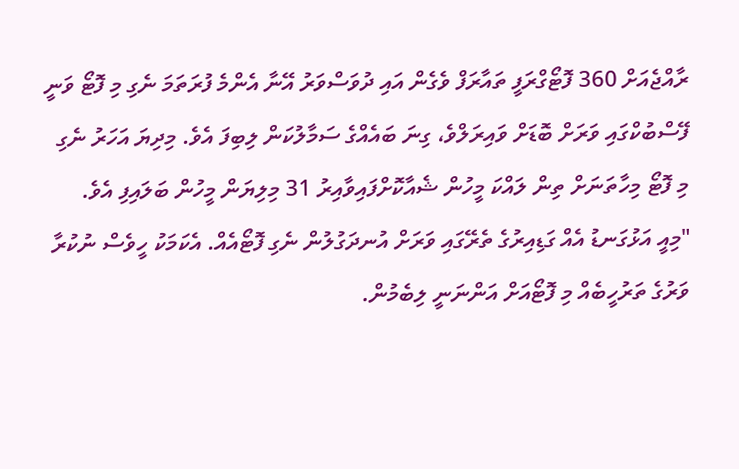ރާއްޖެއަށް 360 ފޮޓޯގްރަފީ ތައާރަފް ވެގެން އައި ދުވަސްވަރު އޭނާ އެންމެ ފުރަތަމަ ނެގި މި ފޮޓޯ ވަނީ ފޭސްބުކްގައި ވަރަށް ބޮޑަށް ވައިރަލްވެ، ގިނަ ބައެއްގެ ސަމާލުކަން ލިބިފަ އެވެ. މިދިޔަ އަހަރު ނެގި މި ފޮޓޯ މިހާތަނަށް ތިން ލައްކަ މީހުން ޝެއާކޮށްފައިވާއިރު 31 މިލިޔަން މީހުން ބަލައިފި އެވެ.
"މިއީ އަޅުގަނޑު އެއް ގަޑިއިރުގެ ތެރޭގައި ވަރަށް އުނދަގުލުން ނެގި ފޮޓޯއެއް. އެކަމަކު ހީވެސް ނުކުރާ ވަރުގެ ތަރުހީބެއް މި ފޮޓޯއަށް އަންނަނީ ލިބެމުން.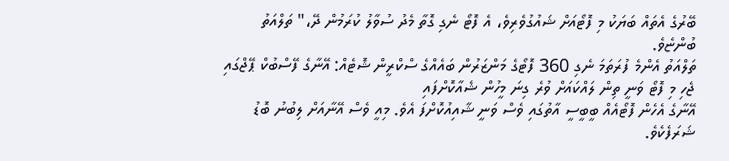ބޭރުގެ އެތައް ބަޔަކު މި ފޮޓޯއަށް ޝައުގުވެރިވެ، އެ ފޮޓޯ ނެގި ގޮތާ މެދު ސުވާލު ކުރަމުން ދޭ،" ތަލްއަތު ބުންޏެވެ.
ތަލްއަތު އެންމެ ފުރަތަމަ ނެގި 360 ފޮޓޯގެ މަންޒަރުން ބައެއްގެ ސްކްރީން ޝޮޓެއް: އޭނާގެ ފޭސްބުކް ޕޭޖްގައި ޖެހި މި ފޮޓޯ ވަނީ ތިން ލައްކައަށް ވުރެ ގިނަ މީހުން ޝެއާކޮށްފައި
އޭނާގެ އެހެން ފޮޓޯއެއް ބީބީސީ އާތުގައި ވެސް ވަނީ ޝާއިއުކޮށްފަ އެވެ. މިއީ ވެސް އޭނާއަށް ލިބުނު ބޮޑު ޝަރަފެކެވެ.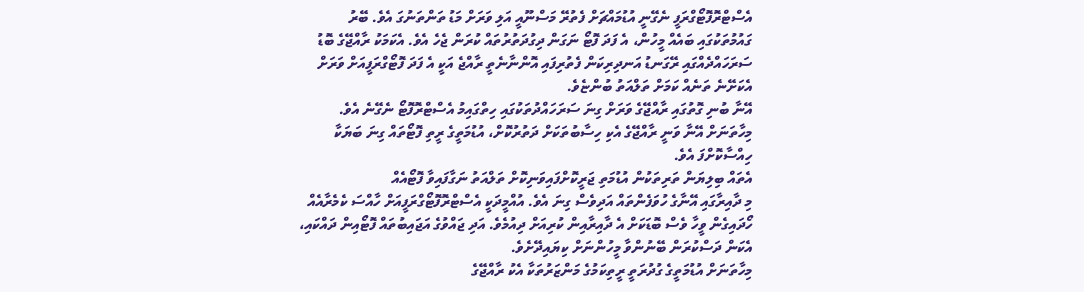އެސްޓްރޮފޮޓޯގްރަފީ ނެގޭނީ އުޑުމައްޗަށް ފެތުރޭ މަސްނޫއީ އަލި ވަރަށް މަޑު ތަންތަނުގަ އެވެ. ބޭރު ގައުމުތަކުގައި ބައެއް މީހުން، އެ ފަދަ ފޮޓޯ ނަގަން ދިގުދަތުރުތައް ކުރަން ޖެހެ އެވެ. އެކަމަކު ރާއްޖޭގެ ބޮޑު ސަރަހައްދެއްގައި ރޭގަނޑު އަނދިރިކަން ފެތުރިފައި އޮންނާނެތީ ރާއްޖެ އަކީ އެ ފަދަ ފޮޓޯގްރަފީއަށް ވަރަށް އެކަށޭނެ ތަނެއް ކަމަށް ތަލްއަތު ބުންޏެވެ.
އޭނާ ބުނި ގޮތުގައި ރާއްޖޭގެ ވަރަށް ގިނަ ސަރަހައްދުތަކުގައި ހިތްގައިމު އެސްޓްރޮފޮޓޯ ނެގޭނެ އެވެ. މިހާތަނަށް އޭނާ ވަނީ ރާއްޖޭގެ އެކި ހިސާބުތަކަށް ދަތުރުކޮށް، އުޑުމަތީގެ ރީތި ފޮޓޯތައް ގިނަ ބަޔަކާ ހިއްސާކޮށްފަ އެވެ.
އެތައް ބިލިޔަން ތަރިތަކުން އުޑުމަތި ޖަރީކޮށްފައިވަނިކޮށް ތަލްއަތު ނަގާފައިވާ ފޮޓޯއެއް
މި ދާއިރާގައި އޭނާގެ ހުވަފެންތައް އަދިވެސް ގިނަ އެވެ. އުއްމީދަކީ އެސްޓްރޮފޮޓޯގްރަފީއަށް ހާއްސަ ކެމެރާއެއް ހޯދައިގެން ވީހާ ވެސް ބޮޑަކަށް އެ ދާއިރާއިން ކުރިއަށް ދިއުމެވެ. އަދި ޖައްވުގެ އަޖައިބުތައް ފޮޓޯއިން ދައްކައި، އެކަން ދަސްކުރަން ބޭނުންވާ މީހުންނަށް ކިޔައިދޭށެވެ.
މިހާތަނަށް އުޑުމަތީގެ ގުދުރަތީ ރީތިކަމުގެ މަންޒަރުތަކާ އެކު ރާއްޖޭގެ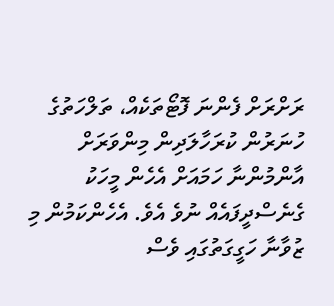ރަށްރަށް ފެންނަ ފޮޓޯތަކެއް، ތަލްހަތުގެ ހުނަރުން ކުރަހާލަދިން މިންވަރަށް އާންމުންނާ ހަމައަށް އެހެން މީހަކު ގެނެސްދީފައެއް ނުވެ އެވެ. އެހެންކަމުން މި ޒުވާނާ ހަގީގަތުގައި ވެސް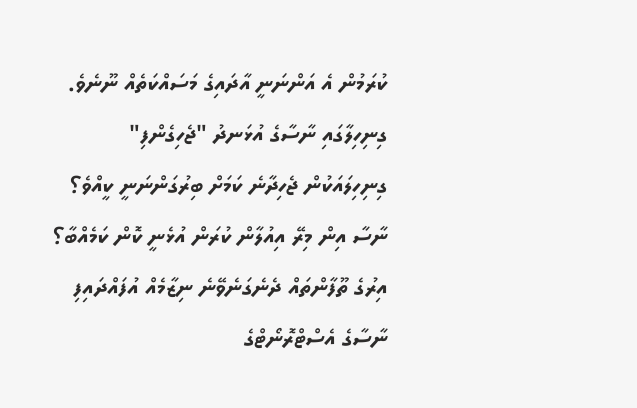ކުރަމުން އެ އަންނަނީ އާދައިގެ މަސައްކަތެއް ނޫނެވެ.
ގިނިހިލާގައި ނާސާގެ އުޅަނދު "ޖެހިގެންފި"
ގިނިހިލައަކުން ޖެހިދާނެ ކަމަށް ބިރުގަންނަނީ ކީއްވެ؟
ނާސާ އިން މިރޭ އިއުލާން ކުރަން އުޅެނީ ކޮން ކަމެއްބާ؟
އިރުގެ ތޫފާންތައް ދެނެގަނެވޭނެ ނިޒާމެއް އުފައްދައިފި
ނާސާގެ އެސްޓްރޮނޯޓްގެ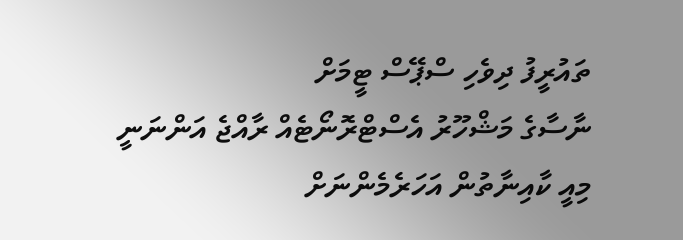ތައުރީފު ދިވެހި ސްޕޭސް ޓީމަށް
ނާސާގެ މަޝްހޫރު އެސްޓްރޮނޯޓެއް ރާއްޖެ އަންނަނީ
މިއީ ކާއިނާތުން އަހަރެމެންނަށް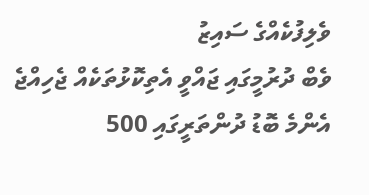ވެލިފުކެއްގެ ސައިޒު
ވެބް ދުރުމީގައި ޖައްވީ އެތިކޮޅުތަކެއް ޖެހިއްޖެ
އެންމެ ބޮޑު ދުންތަރީގައި 500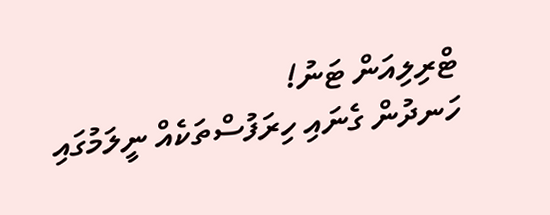ޓްރިލިއަން ޓަނު!
ހަނދުން ގެނައި ހިރަފުސްތަކެއް ނީލަމުގައި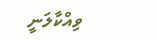ވިއްކާލަނީ